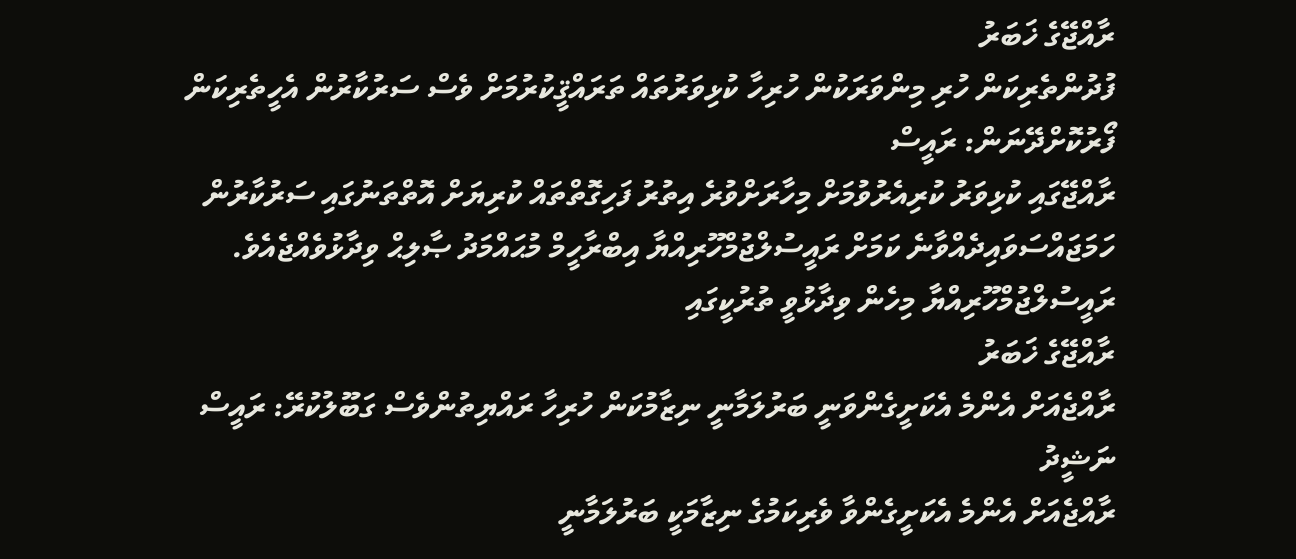ރާއްޖޭގެ ޚަބަރު
ފުދުންތެރިކަން ހުރި މިންވަރަކުން ހުރިހާ ކުޅިވަރުތައް ތަރައްޤީކުރުމަށް ވެސް ސަރުކާރުން އެހީތެރިކަން ފޯރުކޮށްދޭނަން: ރައީސް
ރާއްޖޭގައި ކުޅިވަރު ކުރިއެރުވުމަށް މިހާރަށްވުރެ އިތުރު ފަހިގޮތްތައް ކުރިޔަށް އޮތްތަނުގައި ސަރުކާރުން ހަމަޖައްސަވައިދެއްވާނެ ކަމަށް ރައީސުލްޖުމްހޫރިއްޔާ އިބްރާހީމް މުޙައްމަދު ޞާލިޙް ވިދާޅުވެއްޖެއެވެ. ރައީސުލްޖުމްހޫރިއްޔާ މިހެން ވިދާޅުވީ ތުރުކީގައި
ރާއްޖޭގެ ޚަބަރު
ރާއްޖެއަށް އެންމެ އެކަށީގެންވަނީ ބަރުލަމާނީ ނިޒާމުކަން ހުރިހާ ރައްޔިތުންވެސް ގަބޫލުކުރޭ: ރައީސް ނަޝީދު
ރާއްޖެއަށް އެންމެ އެކަށީގެންވާ ވެރިކަމުގެ ނިޒާމަކީ ބަރުލަމާނީ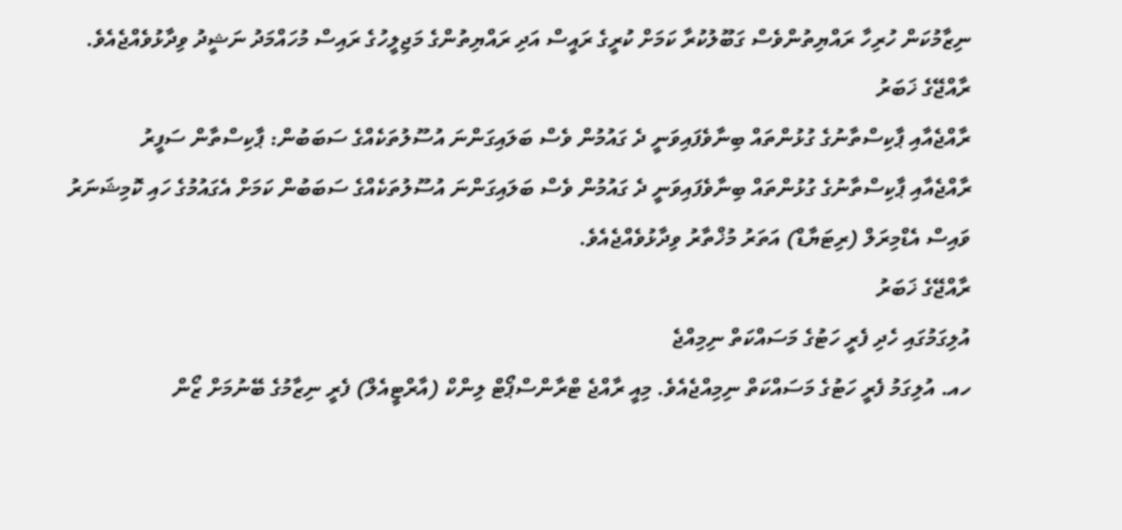ނިޒާމުކަން ހުރިހާ ރައްޔިތުންވެސް ގަބޫލުކުރާ ކަމަށް ކުރީގެ ރައީސް އަދި ރައްޔިތުންގެ މަޖިލީހުގެ ރައިސް މުހައްމަދު ނަޝީދު ވިދާޅުވެއްޖެއެވެ.
ރާއްޖޭގެ ޚަބަރު
ރާއްޖެއާއި ޕާކިސްތާނުގެ ގުޅުންތައް ބިނާވެފައިވަނީ ދެ ގައުމުން ވެސް ބަލައިގަންނަ އުސޫލުތަކެއްގެ ސަބަބުން: ޕާކިސްތާން ސަފީރު
ރާއްޖެއާއި ޕާކިސްތާނުގެ ގުޅުންތައް ބިނާވެފައިވަނީ ދެ ގައުމުން ވެސް ބަލައިގަންނަ އުސޫލުތަކެއްގެ ސަބަބުން ކަމަށް އެގައުމުގެ ހައި ކޮމިޝަނަރު ވައިސް އެޑްމިރަލް (ރިޓަޔާޑް) އަތަރު މުޚްތާރު ވިދާޅުވެއްޖެއެވެ.
ރާއްޖޭގެ ޚަބަރު
އުލިގަމުގައި ހެދި ފެރީ ހަޓުގެ މަސައްކަތް ނިމިއްޖެ
ހއ. އުލިގަމު ފެރީ ހަޓުގެ މަސައްކަތް ނިމިއްޖެއެވެ. މިއީ ރާއްޖެ ޓްރާންސްޕޯޓް ލިންކް (އާރްޓީއެލް) ފެރީ ނިޒާމުގެ ބޭނުމަށް ޒޯން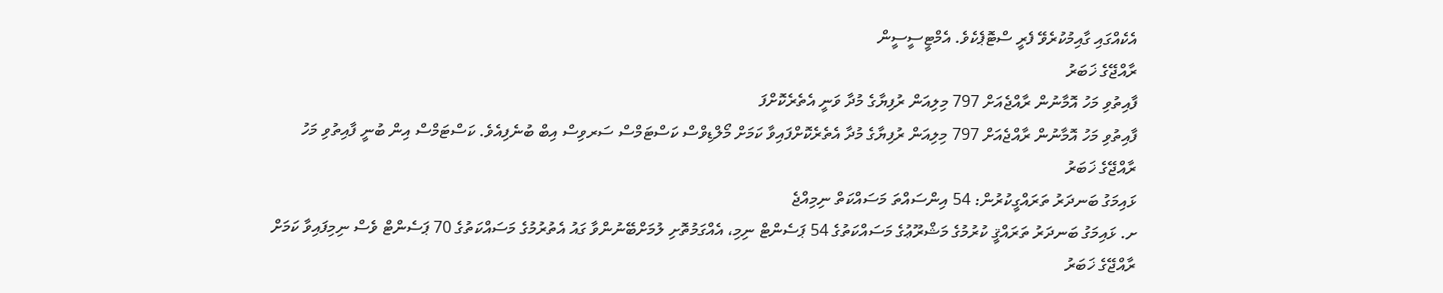އެކެއްގައި ގާއިމުކުރެވޭ ފެރީ ސްޓޮޕެކެވެ. އެމްޓީސީސީން
ރާއްޖޭގެ ޚަބަރު
ފާއިތުވި މަހު އޮމާނުން ރާއްޖެއަށް 797 މިލިއަން ރުފިޔާގެ މުދާ ވަނީ އެތެރެކޮށްފަ
ފާއިތުވި މަހު އޮމާނުން ރާއްޖެއަށް 797 މިލިއަން ރުފިޔާގެ މުދާ އެތެރެކޮށްފައިވާ ކަމަށް މޯލްޑިވްސް ކަސްޓަމްސް ސަރވިސް އިބް ބުނެފިއެވެ. ކަސްޓަމްސް އިން ބުނީ ފާއިތުވި މަހު
ރާއްޖޭގެ ޚަބަރު
ޅައިމަގު ބަނދަރު ތަރައްގީކުރުން: 54 އިންސައްތަ މަސައްކަތް ނިމިއްޖެ
ށ. ޅައިމަގު ބަނދަރު ތަރައްޤީ ކުރުމުގެ މަޝްރޫޢުގެ މަސައްކަތުގެ 54 ޕަސެންޓް ނިމި، އެއްގަމުތޮށި ލުމަށްބޭނުންވާ ގައު އެތުރުމުގެ މަސައްކަތުގެ 70 ޕަސެންޓް ވެސް ނިމިފައިވާ ކަމަށް
ރާއްޖޭގެ ޚަބަރު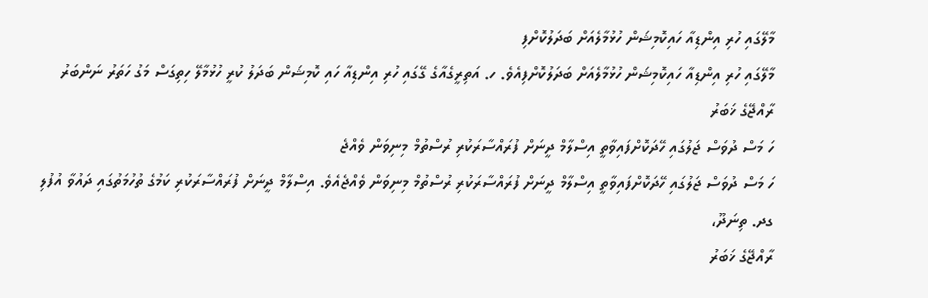މާލޭގައި ހުރި އިންޑިއާ ހައިކޮމިޝަން ހުޅުމާލެއަށް ބަދަލުކޮށްފި
މާލޭގައި ހުރި އިންޑިއާ ހައިކޮމިޝަން ހުޅުމާލެއަށް ބަދަލުކޮށްފިއެވެ. ހ. އަތިރީގެއާގެ ގޭގައި ހުރި އިންޑިއާ ހައި ކޮމިޝަން ބަދަލު ކުރީ ހުޅުމާލޭ ހިތިގަސް މަގު ހަތަރު ނަންބަރު
ރާއްޖޭގެ ޚަބަރު
ހަ މަސް ދުވަސް ޖަލުގައި ހޭދަކޮށްފައިވާތީ އިސްލާމް ދީނަށް ފުރައްސާރަކުރި ރުސްތުމް މިނިވަން ވެއްޖެ
ހަ މަސް ދުވަސް ޖަލުގައި ހޭދަކޮށްފައިވާތީ އިސްލާމް ދީނަށް ފުރައްސާރަކުރި ރުސްތުމް މިނިވަން ވެއްޖެއެވެ. އިސްލާމް ދީނަށް ފުރައްސާރަކުރި ކަމުގެ ތުހުމަތުގައި ދައުވާ އުފުލި ގދ. ތިނަދޫ،
ރާއްޖޭގެ ޚަބަރު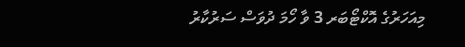މިއަހަރުގެ އޮކްޓޯބަރ 3 ވާ ހޯމަ ދުވަސް ސަރުކާރު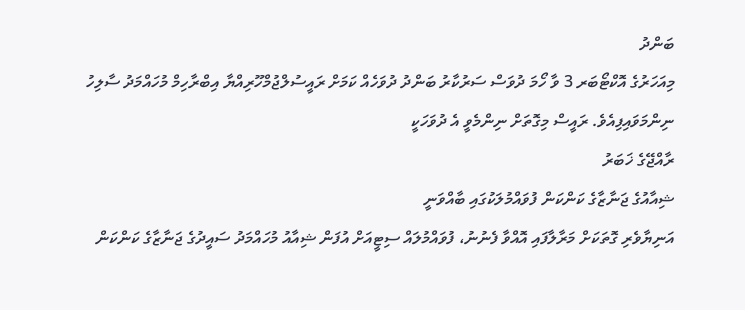ބަންދު
މިއަހަރުގެ އޮކްޓޯބަރ 3 ވާ ހޯމަ ދުވަސް ސަރުކާރު ބަންދު ދުވަހެއް ކަމަށް ރައީސުލްޖުމްހޫރިއްޔާ އިބްރާހިމް މުހައްމަދު ސާލިހު ނިންމަވައިފިއެވެ. ރައީސް މިގޮތަށް ނިންމެވީ އެ ދުވަހަކީ
ރާއްޖޭގެ ޚަބަރު
ޝިއާއުގެ ޖަނާޒާގެ ކަންކަން ފުވައްމުލަކުގައި ބާއްވަނީ
އަނިޔާވެރި ގޮތަކަށް މަރާލާފައި އޮއްވާ ފެނުނު، ފުވައްމުލައް ސިޓީއަށް އުފަން ޝިއާއު މުހައްމަދު ސައީދުގެ ޖަނާޒާގެ ކަންކަން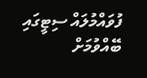ފުވައްމުލައް ސިޓީގައި ބޭއްވުމަށް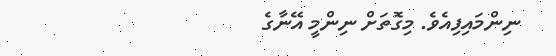ނިންމައިފިއެވެ. މިގޮތަށް ނިންމީ އޭނާގެ